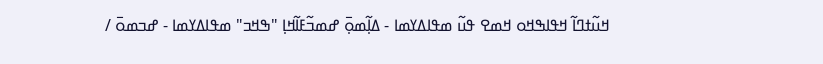ߞߎ߬ߙߣߊ߬ ߞߟߊߒߞߋ ߞߘߐ ߟߎ߬ ߘߟߊߡߌߘߊ - ߡߊ߲߬ߘߋ߲߫ ߝߘߏ߬ߓߊ߬ߞߊ߲ "ߒߞߏ" ߘߟߊߡߌߘߊ - ߝߏߘߋ߫ /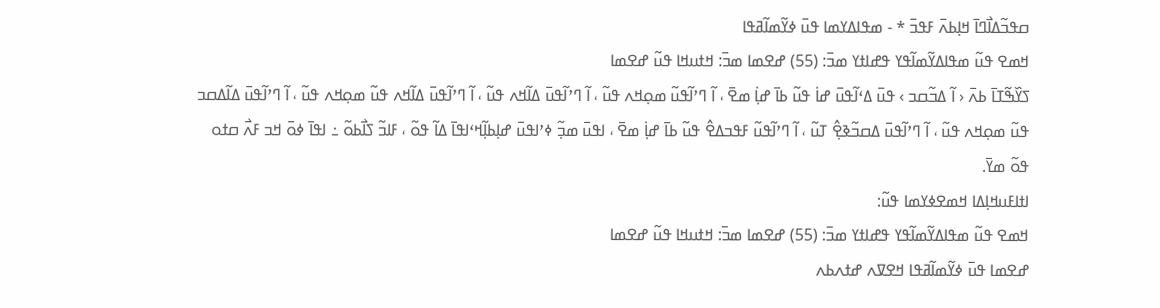ߛߟߏ߬ߡߊ߯ߣߊ߫ ߞߊ߲ߕߍ߫ ߓߟߏ߫ * - ߘߟߊߡߌߘߊ ߟߎ߫ ߦߌ߬ߘߊ߬ߥߟߊ
ߞߘߐ ߟߎ߬ ߘߟߊߡߌ߬ߘߊ߬ߟߌ ߟߝߊߙߌ ߘߏ߫: (55) ߝߐߘߊ ߘߏ߫: ߞߙߎߞߊ ߟߎ߬ ߝߐߘߊ
ߖߌ߰ߒ߬ߠߊ߫ ߕߍ߫ ‹ ߊ߬ ߡߏ߬ߛߏ › ߟߎ߫ ߡߵߊ߬ߟߎ߫ ߝߊ߭ ߟߎ߬ ߕߊ߫ ߝߊ߲߭ ߘߐ߫ ، ߊ߬ ߣߴߊ߬ߟߎ߬ ߘߋ߲ߞߍ ߟߎ߬ ، ߊ߬ ߣߴߊ߬ߟߎ߫ ߡߊ߬ߞߍ ߟߎ߬ ، ߊ߬ ߣߴߊ߬ߟߎ߫ ߡߊ߬ߞߍ ߟߎ߬ ߘߋ߲ߞߍ ߟߎ߬ ، ߊ߬ ߣߴߊ߬ߟߎ߫ ߡߊ߬ߡߛߏ ߟߎ߬ ߘߋ߲ߞߍ ߟߎ߬ ، ߊ߬ ߣߴߊ߬ߟߎ߫ ߡߛߏ߬ߢߐ߲߮ ߠߎ߬ ، ߊ߬ ߣߴߊ߬ߟߎ߬ ߓߟߏߡߐ߮ ߟߎ߬ ߕߊ߫ ߝߊ߲߭ ߘߐ߫ ، ߊߟߎ߫ ߘߏ߲߬ ߦߴߊߟߎ߫ ߝߊ߲ߕߊ߲߬ߞߵߊߟߊ߫ ߡߊ߬ ߟߋ߬ ، ߓߊߏ߬ ߖߊ߯ߕߋ߬ ߸ ߊߟߊ߫ ߦߋ߫ ߞߏ ߓߍ߯ ߛߙߋ ߟߋ߬ ߘߌ߫.
ߊߙߊߓߎߞߊ߲ߡߊ ߞߘߐߦߌߘߊ ߟߎ߬:
ߞߘߐ ߟߎ߬ ߘߟߊߡߌ߬ߘߊ߬ߟߌ ߟߝߊߙߌ ߘߏ߫: (55) ߝߐߘߊ ߘߏ߫: ߞߙߎߞߊ ߟߎ߬ ߝߐߘߊ
ߝߐߘߊ ߟߎ߫ ߦߌ߬ߘߊ߬ߥߟߊ ߞߐߜߍ ߝߙߍߕߍ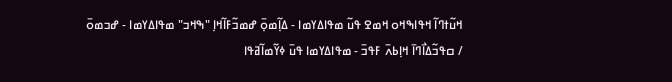ߞߎ߬ߙߣߊ߬ ߞߟߊߒߞߋ ߞߘߐ ߟߎ߬ ߘߟߊߡߌߘߊ - ߡߊ߲߬ߘߋ߲߫ ߝߘߏ߬ߓߊ߬ߞߊ߲ "ߒߞߏ" ߘߟߊߡߌߘߊ - ߝߏߘߋ߫ / ߛߟߏ߬ߡߊ߯ߣߊ߫ ߞߊ߲ߕߍ߫ ߓߟߏ߫ - ߘߟߊߡߌߘߊ ߟߎ߫ ߦߌ߬ߘߊ߬ߥߟߊ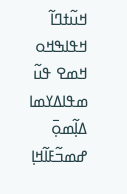ߞߎ߬ߙߣߊ߬ ߞߟߊߒߞߋ ߞߘߐ ߟߎ߬ ߘߟߊߡߌߘߊ ߡߊ߲߬ߘߋ߲߫ ߝߘߏ߬ߓߊ߬ߞߊ߲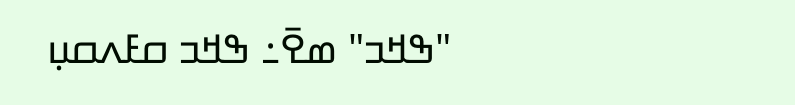"ߒߞߏ" ߘߐ߫߸ ߒߞߏ ߛߓߍߛߎ߲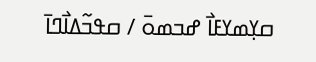ߛߌ߲ߘߌߓߊ߯ ߝߏߘߋ߫ / ߛߟߏ߬ߡߊ߯ߣߊ߫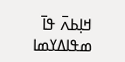ߞߊ߲ߕߍ߫ ߟߊ߫ ߘߟߊߡߌߘߊ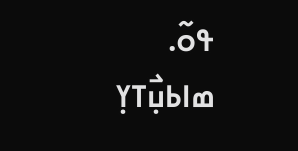ߟߋ߬.
ߘߊߕߎ߲߯ߠߌ߲